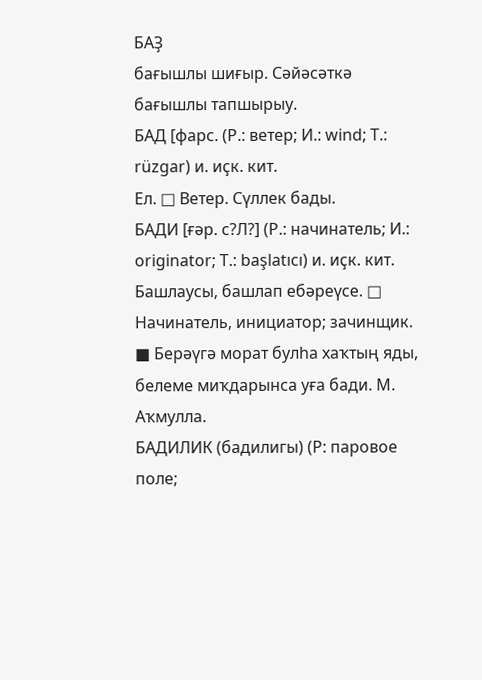БАҘ
бағышлы шиғыр. Сәйәсәткә бағышлы тапшырыу.
БАД [фарс. (Р.: ветер; И.: wind; T.: rüzgar) и. иҫк. кит.
Ел. □ Ветер. Сүллек бады.
БАДИ [ғәр. с?Л?] (Р.: начинатель; И.: originator; T.: başlatıcı) и. иҫк. кит.
Башлаусы, башлап ебәреүсе. □ Начинатель, инициатор; зачинщик. ■ Берәүгә морат булһа хаҡтың яды, белеме миҡдарынса уға бади. М. Аҡмулла.
БАДИЛИК (бадилигы) (Р: паровое поле;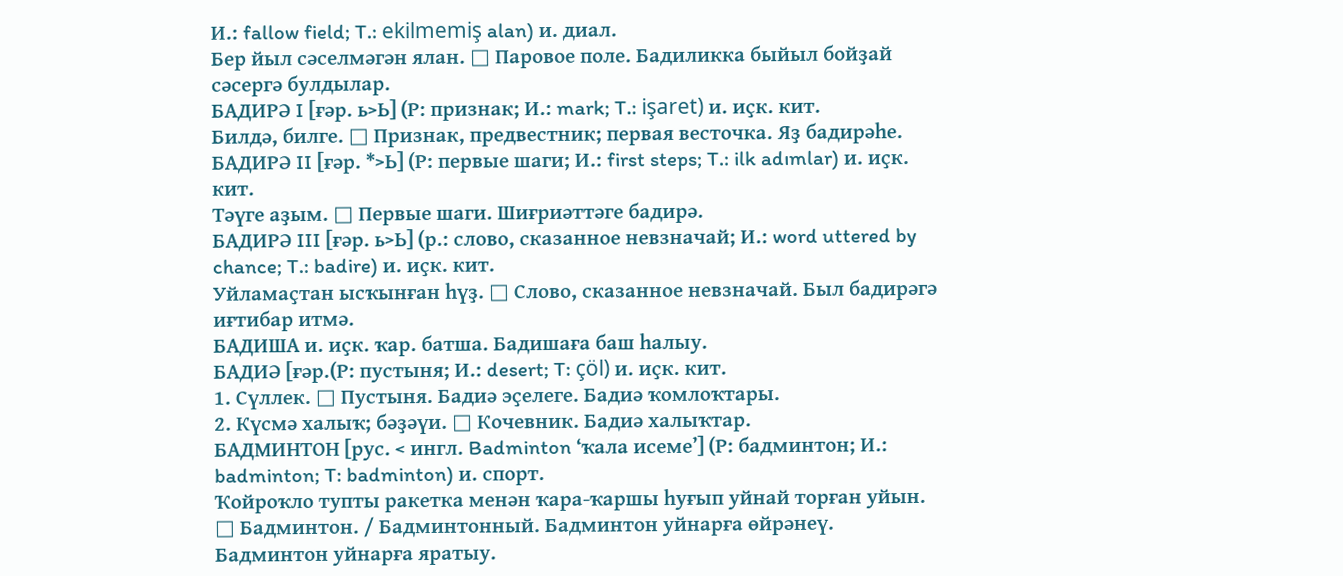И.: fallow field; T.: ekilmemiş alan) и. диал.
Бер йыл сәселмәгән ялан. □ Паровое поле. Бадиликка быйыл бойҙай сәсергә булдылар.
БАДИРӘ I [ғәр. ь>Ь] (Р: признак; И.: mark; T.: işaret) и. иҫк. кит.
Билдә, билге. □ Признак, предвестник; первая весточка. Яҙ бадирәһе.
БАДИРӘ II [ғәр. *>Ь] (Р: первые шаги; И.: first steps; T.: ilk adımlar) и. иҫк. кит.
Тәүге аҙым. □ Первые шаги. Шиғриәттәге бадирә.
БАДИРӘ III [ғәр. ь>Ь] (р.: слово, сказанное невзначай; И.: word uttered by chance; T.: badire) и. иҫк. кит.
Уйламаҫтан ысҡынған һүҙ. □ Слово, сказанное невзначай. Был бадирәгә иғтибар итмә.
БАДИША и. иҫк. ҡар. батша. Бадишаға баш һалыу.
БАДИӘ [ғәр.(Р: пустыня; И.: desert; T: çöl) и. иҫк. кит.
1. Сүллек. □ Пустыня. Бадиә эҫелеге. Бадиә ҡомлоҡтары.
2. Күсмә халыҡ; бәҙәүи. □ Кочевник. Бадиә халыҡтар.
БАДМИНТОН [рус. < ингл. Badminton ‘ҡала исеме’] (Р: бадминтон; И.: badminton; T: badminton) и. спорт.
Ҡойроҡло тупты ракетка менән ҡара-ҡаршы һуғып уйнай торған уйын. □ Бадминтон. / Бадминтонный. Бадминтон уйнарға өйрәнеү. Бадминтон уйнарға яратыу.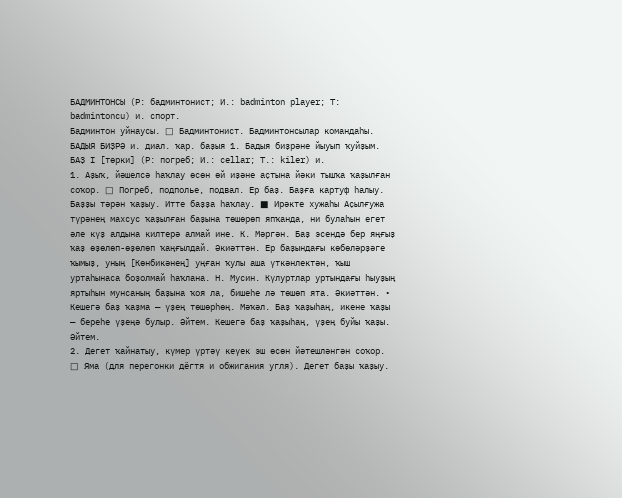БАДМИНТОНСЫ (Р: бадминтонист; И.: badminton player; T: badmintoncu) и. спорт.
Бадминтон уйнаусы. □ Бадминтонист. Бадминтонсылар командаһы.
БАДЫЯ БИҘРӘ и. диал. ҡар. баҙыя 1. Бадыя биҙрәне йыуып ҡуйҙым.
БАҘ I [төрки] (Р: погреб; И.: cellar; T.: kiler) и.
1. Аҙыҡ, йәшелсә һаҡлау өсөн өй иҙәне аҫтына йәки тышҡа ҡаҙылған соҡор. □ Погреб, подполье, подвал. Ер баҙ. Баҙға картуф һалыу. Баҙҙы тәрән ҡаҙыу. Итте баҙҙа һаҡлау. ■ Ирәкте хужаһы Аҫылғужа түрәнең махсус ҡаҙылған баҙына төшөрөп япҡанда, ни булаһын егет әле күҙ алдына килтерә алмай ине. К. Мәргән. Баҙ эсендә бер яңғыҙ ҡаҙ өҙөлөп-өҙөлөп ҡаңғылдай. Әкиәттән. Ер баҙындағы көбөләрҙәге ҡымыҙ, уның [Көнбикәнең] уңған ҡулы аша үткәнлектән, ҡыш уртаһынаса боҙолмай һаҡлана. Н. Мусин. Күлуртлар уртындағы һыуҙың яртыһын мунсаның баҙына ҡоя ла, бишеһе лә төшөп ята. Әкиәттән. • Кешегә баҙ ҡаҙма — үҙең төшөрһөң. Мәҡәл. Баҙ ҡаҙыһаң, икене ҡаҙы — береһе үҙеңә булыр. Әйтем. Кешегә баҙ ҡаҙыһаң, үҙең буйы ҡаҙы. Әйтем.
2. Дегет ҡайнатыу, күмер үртәү кеүек эш өсөн йәтешләнгән соҡор. □ Яма (для перегонки дёгтя и обжигания угля). Дегет баҙы ҡаҙыу.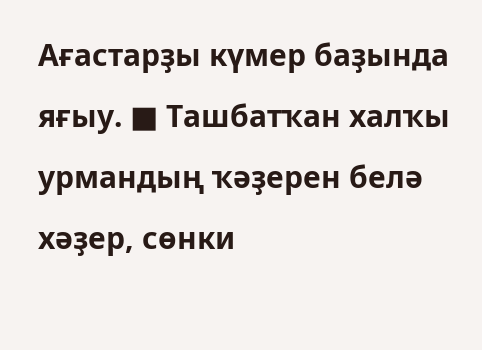Ағастарҙы күмер баҙында яғыу. ■ Ташбатҡан халҡы урмандың ҡәҙерен белә хәҙер, сөнки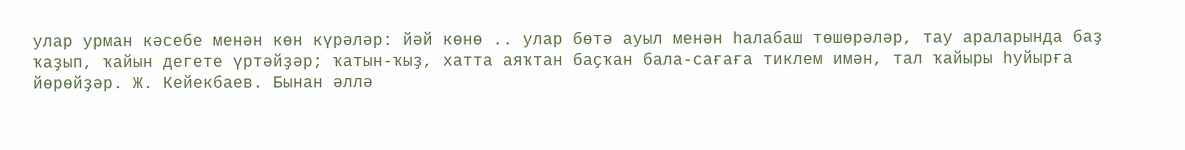улар урман кәсебе менән көн күрәләр: йәй көнө .. улар бөтә ауыл менән һалабаш төшөрәләр, тау араларында баҙ ҡаҙып, ҡайын дегете үртәйҙәр; ҡатын-ҡыҙ, хатта аяҡтан баҫҡан бала-сағаға тиклем имән, тал ҡайыры һуйырға йөрөйҙәр. Ж. Кейекбаев. Бынан әллә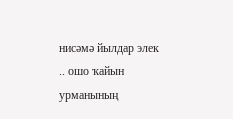нисәмә йылдар элек .. ошо ҡайын урманының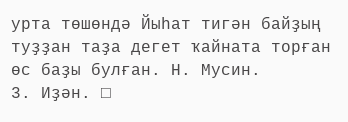урта төшөндә Йыһат тигән байҙың туҙҙан таҙа дегет ҡайната торған өс баҙы булған. Н. Мусин.
3. Иҙән. □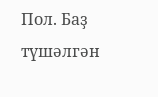Пол. Баҙ түшәлгән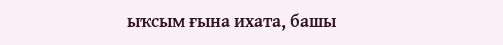ыҡсым ғына ихата, башы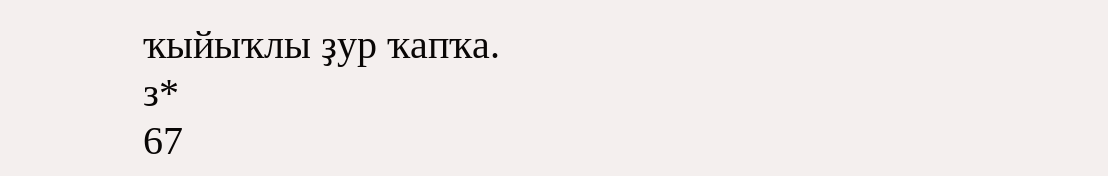ҡыйыҡлы ҙур ҡапҡа.
з*
67